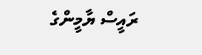ރައީސް ޔާމީންގެ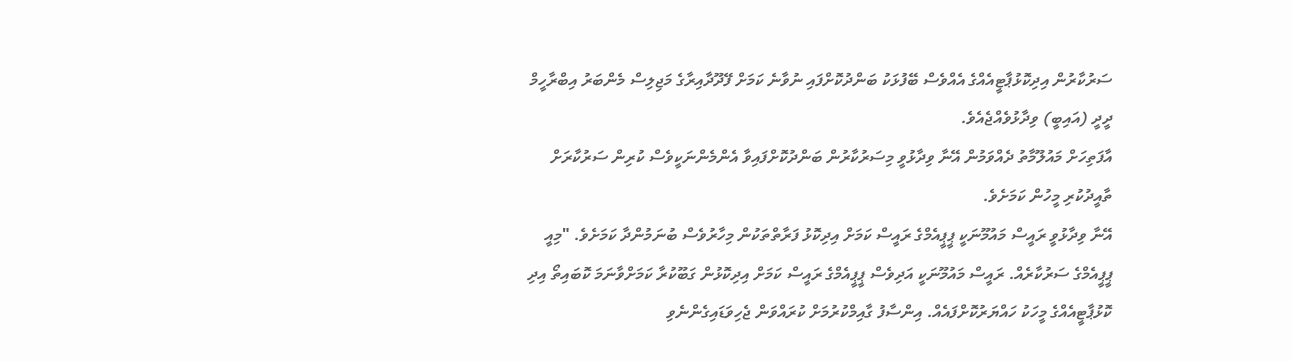ސަރުކާރުން އިދިކޮޅުޕާޓީއެއްގެ އެއްވެސް ބޭފުޅަކު ބަންދުކޮށްފައި ނުވާނެ ކަމަށް ފޭދޫދާއިރާގެ މަޖިލިސް މެންބަރު އިބްރާހީމް ދީދީ (އައިބީ) ވިދާޅުވެއްޖެއެވެ.
އާފަތިހަށް މައުލޫމާތު ދެއްވަމުން އޭނާ ވިދާޅުވީ މިސަރުކާރުން ބަންދުކޮށްފައިވާ އެންމެންނަކީވެސް ކުރިން ސަރުކާރަށް ތާއީދުކުރި މީހުން ކަމަށެވެ.
އޭނާ ވިދާޅުވީ ރައީސް މައުމޫނަކީ ޕީޕީއެމްގެ ރައީސް ކަމަށް އިދިކޮޅު ފަރާތްތަކުން މިހާރުވެސް ބުނަމުންދާ ކަމަށެވެ. "މިއީ ޕީޕީއެމްގެ ސަރުކާރެއް. ރައީސް މައުމޫނަކީ އަދިވެސް ޕީޕީއެމްގެ ރައީސް ކަމަށް އިދިކޮޅުން ގަބޫކުރާ ކަމަށްވާނަމަ ކޮބައިތޯ އިދި ކޮޅުޕާޓީއެއްގެ މީހަކު ހައްޔަރުކޮށްފައެއް. އިންސާފު ގާއިމްކުރުމަށް ކުރައްވަން ޖެހިވަޑައިގެންނެވި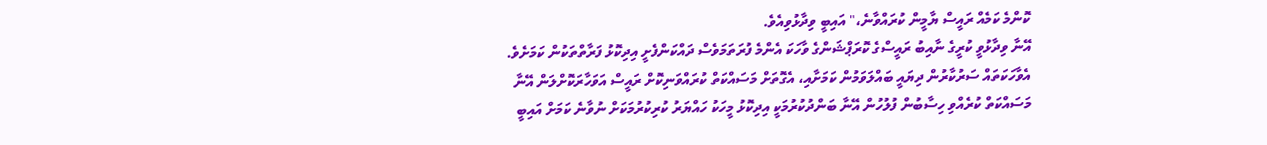ކޮންމެ ކަމެއް ރައީސް ޔާމީން ކުރައްވާނެ،" އައިބީ ވިދާޅުވިއެވެ.
އޭނާ ވިދާޅުވީ ކުރީގެ ނާއިބު ރައީސްގެ ކޮރަޕްޝަންގެ ވާހަކަ އެންމެ ފުރަތަމަވެސް ދައްކަންފެށީ އިދިކޮޅު ފަރާތްތަކުން ކަމަށެވެ. އެވާހަކަތައް ސަރުކާރުން ދިޔައީ ބައްލަވަމުން ކަމަށާއި، އެގޮތަށް މަސައްކަތް ކުރައްވަނިކޮށް ރައީސް އަވަހާރަކޮށްލަން އޭނާ މަސައްކަތް ކުރެއްވި ހިސާބުން ފުލުހުން އޭނާ ބަންދުކުރުމަކީ އިދިކޮޅު މީހަކު ހައްޔަރު ކުރިކުރުމަކަށް ނުވާނެ ކަމަށް އައިބީ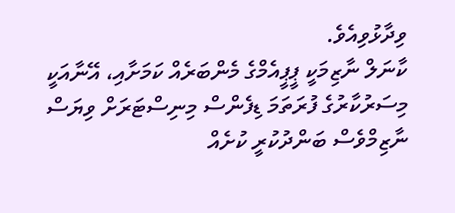ވިދާޅުވިއެވެ.
ކާނަލް ނާޒިމަކީ ޕީޕީއެމްގެ މެންބަރެއް ކަމަށާއި، އޭނާއަކީ މިސަރުކާރުގެ ފުރަތަމަ ޑިފެންސް މިނިސްޓަރަށް ވިޔަސް ނާޒިމްވެސް ބަންދުކުރީ ކުށެއް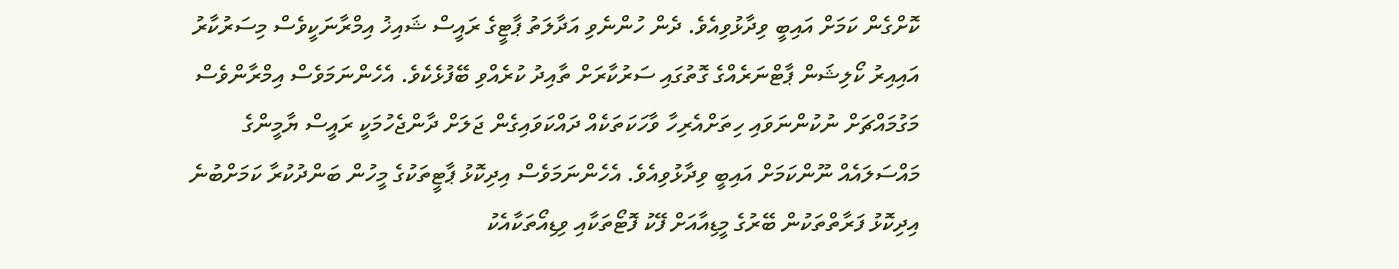ކޮށްގެން ކަމަށް އައިބީ ވިދާޅުވިއެވެ. ދެން ހުންނެވި އަދާލަތު ޕާޓީގެ ރައީސް ޝައިޚު އިމްރާނަކީވެސް މިސަރުކާރު އައިއިރު ކޯލިޝަން ޕާޓްނަރެއްގެ ގޮތުގައި ސަރުކާރަށް ތާއިދު ކުރެއްވި ބޭފުޅެކެވެ. އެހެންނަމަވެސް އިމްރާންވެސް މަގުމައްޗަށް ނުކުންނަވައި ހިތަށްއެރިހާ ވާހަކަތަކެއް ދައްކަވައިގެން ޖަލަށް ދާންޖެހުމަކީ ރައީސް ޔާމީންގެ މައްސަލައެއް ނޫންކަމަށް އައިބީ ވިދާޅުވިއެވެ. އެހެންނަމަވެސް އިދިކޮޅު ޕާޓީތަކުގެ މީހުން ބަންދުކުރާ ކަމަށްބުނެ އިދިކޮޅު ފަރާތްތަކުން ބޭރުގެ މީޑިއާއަށް ފޭކު ފޮޓޯތަކާއި ވިޑިއޯތަކާއެކު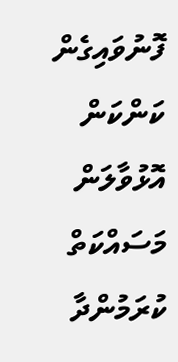ފޮނުވައިގެން ކަންކަން އޮޅުވާލަން މަސައްކަތް ކުރަމުންދާ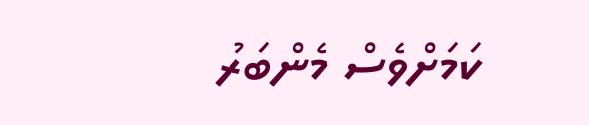ކަމަށްވެސް މެންބަރު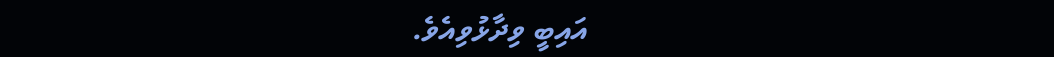އައިބީ ވިދާޅުވިއެވެ.